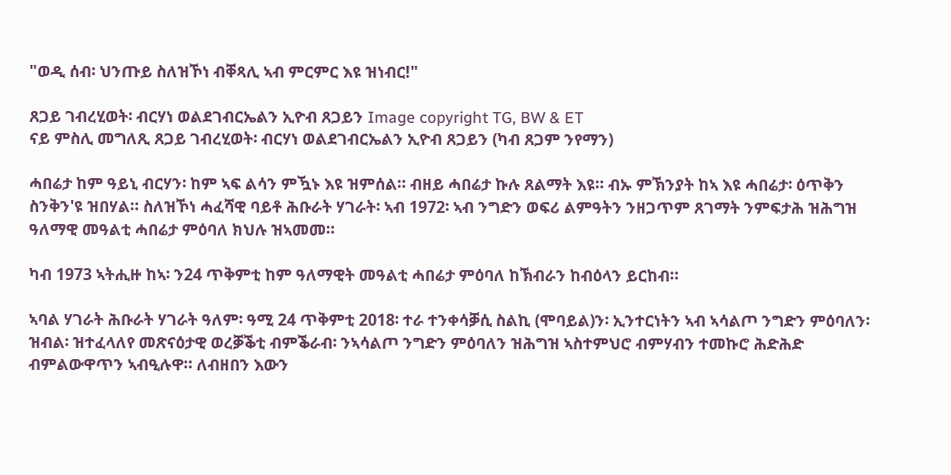"ወዲ ሰብ፡ ህንጡይ ስለዝኾነ ብቐጻሊ ኣብ ምርምር እዩ ዝነብር!"

ጸጋይ ገብረሂወት፡ ብርሃነ ወልደገብርኤልን ኢዮብ ጸጋይን Image copyright TG, BW & ET
ናይ ምስሊ መግለጺ ጸጋይ ገብረሂወት፡ ብርሃነ ወልደገብርኤልን ኢዮብ ጸጋይን (ካብ ጸጋም ንየማን)

ሓበሬታ ከም ዓይኒ ብርሃን፡ ከም ኣፍ ልሳን ምዃኑ እዩ ዝምሰል። ብዘይ ሓበሬታ ኩሉ ጸልማት እዩ። ብኡ ምኽንያት ከኣ እዩ ሓበሬታ፡ ዕጥቅን ስንቅን'ዩ ዝበሃል። ስለዝኾነ ሓፈሻዊ ባይቶ ሕቡራት ሃገራት፡ ኣብ 1972፡ ኣብ ንግድን ወፍሪ ልምዓትን ንዘጋጥም ጸገማት ንምፍታሕ ዝሕግዝ ዓለማዊ መዓልቲ ሓበሬታ ምዕባለ ክህሉ ዝኣመመ።

ካብ 1973 ኣትሒዙ ከኣ፡ ን24 ጥቅምቲ ከም ዓለማዊት መዓልቲ ሓበሬታ ምዕባለ ከኽብራን ከብዕላን ይርከብ።

ኣባል ሃገራት ሕቡራት ሃገራት ዓለም፡ ዓሚ 24 ጥቅምቲ 2018፡ ተራ ተንቀሳቓሲ ስልኪ (ሞባይል)ን፡ ኢንተርነትን ኣብ ኣሳልጦ ንግድን ምዕባለን፡ ዝብል፡ ዝተፈላለየ መጽናዕታዊ ወረቓቕቲ ብምቕራብ፡ ንኣሳልጦ ንግድን ምዕባለን ዝሕግዝ ኣስተምህሮ ብምሃብን ተመኩሮ ሕድሕድ ብምልውዋጥን ኣብዒሉዋ። ለብዘበን እውን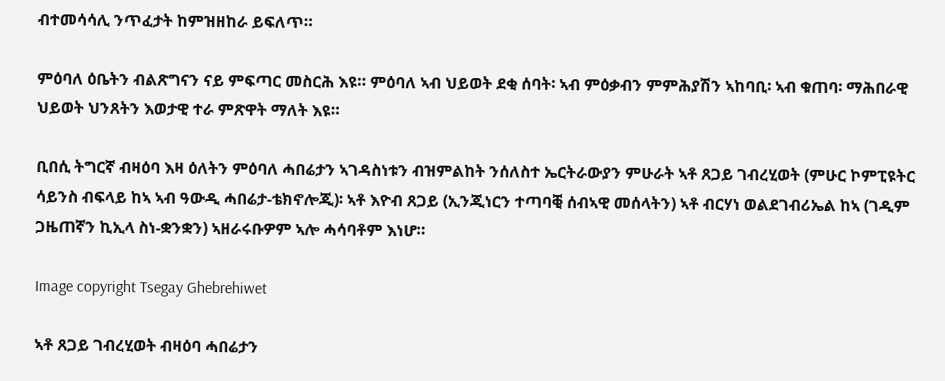ብተመሳሳሊ ንጥፈታት ከምዝዘከራ ይፍለጥ።

ምዕባለ ዕቤትን ብልጽግናን ናይ ምፍጣር መስርሕ እዩ። ምዕባለ ኣብ ህይወት ደቂ ሰባት፡ ኣብ ምዕቃብን ምምሕያሽን ኣከባቢ፡ ኣብ ቁጠባ፡ ማሕበራዊ ህይወት ህንጸትን እወታዊ ተራ ምጽዋት ማለት እዩ።

ቢበሲ ትግርኛ ብዛዕባ እዛ ዕለትን ምዕባለ ሓበሬታን ኣገዳስነቱን ብዝምልከት ንሰለስተ ኤርትራውያን ምሁራት ኣቶ ጸጋይ ገብረሂወት (ምሁር ኮምፒዩትር ሳይንስ ብፍላይ ከኣ ኣብ ዓውዲ ሓበሬታ-ቴክኖሎጂ)፡ ኣቶ እዮብ ጸጋይ (ኢንጂነርን ተጣባቒ ሰብኣዊ መሰላትን) ኣቶ ብርሃነ ወልደገብሪኤል ከኣ (ገዲም ጋዜጠኛን ኪኢላ ስነ-ቋንቋን) ኣዘራሩቡዎም ኣሎ ሓሳባቶም እነሆ።

Image copyright Tsegay Ghebrehiwet

ኣቶ ጸጋይ ገብረሂወት ብዛዕባ ሓበሬታን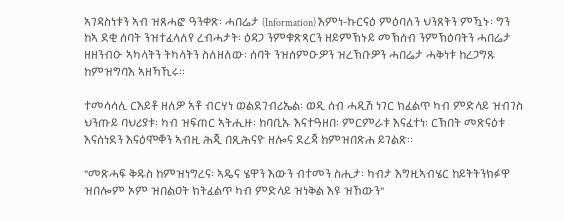ኣገዳስነቱን ኣብ ዝጸሓፎ ዓንቀጽ፡ ሓበሬታ (Information) እምነ-ኩርናዕ ምዕባለን ህንጸትን ምዃኑ፡ ግን ከኣ ደቂ ሰባት ንዝተፈላለየ ረብሓታት፡ ዕዳጋ ንምቁጽጻርን ዘይምኽኑይ መኽሰብ ንምኽዕባትን ሓበሬታ ዘዘንብዑ ኣካላትን ትካላትን ስለዘለው፡ ሰባት ንዝሰምዑዎን ዝረኽቡዎን ሓበሬታ ሓቅነቱ ከረጋግጹ ከምዝግባእ ኣዘኻኺሩ።

ተመሳሳሊ ርእይቶ ዘለዎ ኣቶ ብርሃነ ወልደገብሪኤል፡ ወዲ ሰብ ሓዲሽ ነገር ክፈልጥ ካብ ምድላይ ዝብገስ ህንጡይ ባህሪያቱ፡ ካብ ዝፍጠር ኣትሒዙ፡ ከባቢኡ እናተዓዘበ፡ ምርምራቱ እናፈተነ፡ ርኽበት መጽናዕቱ እናሰነደን እናዕሞቐን ኣብዚ ሕጂ በጺሕናዮ ዘሎና ደረጃ ከምዝበጽሐ ይገልጽ።

"መጽሓፍ ቅዱስ ከምዝነግረና፡ ኣዴና ሄዋን እውን ብተመን ስሒታ፡ ካብታ እግዚኣብሄር ከይትትንክፉዋ ዝበሎም ኦም ዝበልዐት ክትፈልጥ ካብ ምድላይ ዝነቅል እዩ ዝኸውን"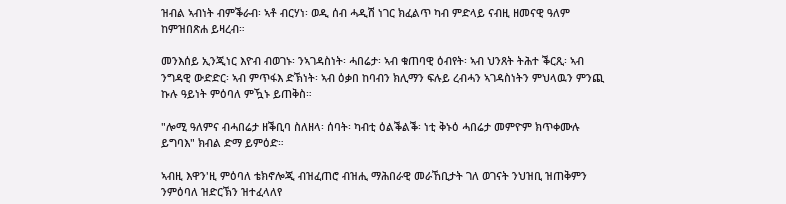ዝብል ኣብነት ብምቕራብ፡ ኣቶ ብርሃነ፡ ወዲ ሰብ ሓዲሽ ነገር ክፈልጥ ካብ ምድላይ ናብዚ ዘመናዊ ዓለም ከምዝበጽሐ ይዛረብ።

መንእሰይ ኢንጂነር እዮብ ብወገኑ፡ ንኣገዳስነት፡ ሓበሬታ፡ ኣብ ቁጠባዊ ዕብየት፡ ኣብ ህንጸት ትሕተ ቕርጺ፡ ኣብ ንግዳዊ ውድድር፡ ኣብ ምጥፋእ ድኽነት፡ ኣብ ዕቃበ ከባብን ክሊማን ፍሉይ ረብሓን ኣገዳስነትን ምህላዉን ምንጪ ኩሉ ዓይነት ምዕባለ ምዃኑ ይጠቅስ።

"ሎሚ ዓለምና ብሓበሬታ ዘቕቢባ ስለዘላ፡ ሰባት፡ ካብቲ ዕልቕልቕ፡ ነቲ ቅኑዕ ሓበሬታ መምዮም ክጥቀሙሉ ይግባእ" ክብል ድማ ይምዕድ።

ኣብዚ እዋን'ዚ ምዕባለ ቴክኖሎጂ ብዝፈጠሮ ብዝሒ ማሕበራዊ መራኸቢታት ገለ ወገናት ንህዝቢ ዝጠቅምን ንምዕባለ ዝድርኽን ዝተፈላለየ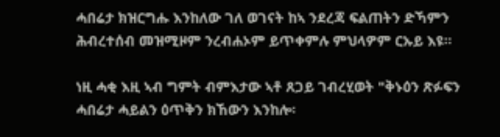ሓበሬታ ክዝርግሑ እንከለው ገለ ወገናት ከኣ ንደረጃ ፍልጠትን ድኻምን ሕብረተሰብ መዝሚዞም ንረብሐኦም ይጥቀምሉ ምህላዎም ርኡይ እዩ።

ነዚ ሓቂ እዚ ኣብ ግምት ብምእታው ኣቶ ጸጋይ ገብረሂወት "ቅኑዕን ጽፉፍን ሓበሬታ ሓይልን ዕጥቅን ክኸውን እንከሎ፡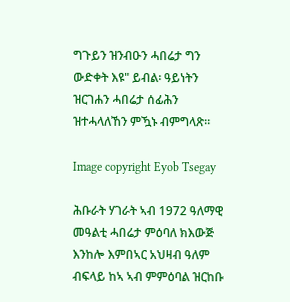ግጉይን ዝንብዑን ሓበሬታ ግን ውድቀት እዩ" ይብል፡ ዓይነትን ዝርገሐን ሓበሬታ ሰፊሕን ዝተሓላለኸን ምዃኑ ብምግላጽ።

Image copyright Eyob Tsegay

ሕቡራት ሃገራት ኣብ 1972 ዓለማዊ መዓልቲ ሓበሬታ ምዕባለ ክእውጅ እንከሎ እምበኣር አህዛብ ዓለም ብፍላይ ከኣ ኣብ ምምዕባል ዝርከቡ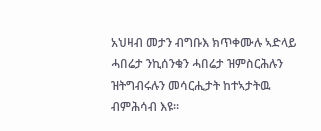አህዛብ መታን ብግቡእ ክጥቀሙሉ ኣድላይ ሓበሬታ ንኪሰንቁን ሓበሬታ ዝምስርሕሉን ዝትግብሩሉን መሳርሒታት ከተኣታትዉ ብምሕሳብ እዩ።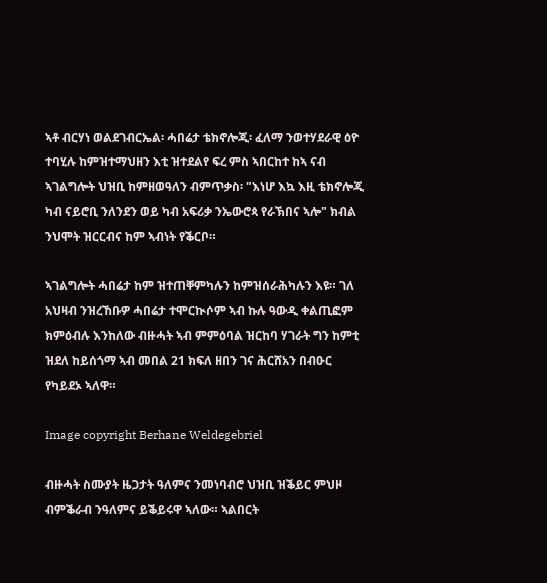ኣቶ ብርሃነ ወልደገብርኤል፡ ሓበሬታ ቴክኖሎጂ፡ ፈለማ ንወተሃደራዊ ዕዮ ተባሂሉ ከምዝተማህዘን እቲ ዝተደልየ ፍረ ምስ ኣበርከተ ከኣ ናብ ኣገልግሎት ህዝቢ ከምዘወዓለን ብምጥቃስ፡ "እነሆ እኳ እዚ ቴክኖሎጂ ካብ ናይሮቢ ንለንደን ወይ ካብ አፍሪቃ ንኤውሮጳ የራኽበና ኣሎ" ክብል ንህሞት ዝርርብና ከም ኣብነት የቕርቦ።

ኣገልግሎት ሓበሬታ ከም ዝተጠቐምካሉን ከምዝሰራሕካሉን እዩ። ገለ አህዛብ ንዝረኸቡዎ ሓበሬታ ተሞርኲሶም ኣብ ኩሉ ዓውዲ ቀልጢፎም ክምዕብሉ እንከለው ብዙሓት ኣብ ምምዕባል ዝርከባ ሃገራት ግን ከምቲ ዝደለ ከይሰጎማ ኣብ መበል 21 ክፍለ ዘበን ገና ሕርሸአን በብዑር የካይደኦ ኣለዋ።

Image copyright Berhane Weldegebriel

ብዙሓት ስሙያት ዜጋታት ዓለምና ንመነባብሮ ህዝቢ ዝቕይር ምህዞ ብምቕራብ ንዓለምና ይቕይሩዋ ኣለው። ኣልበርት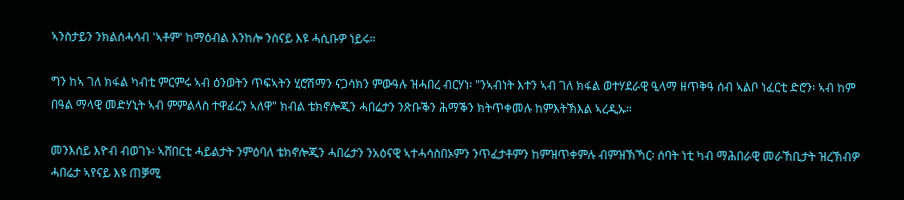ኣንስታይን ንክልሰሓሳብ 'ኣቶም' ከማዕብል እንከሎ ንሰናይ እዩ ሓሲቡዎ ነይሩ።

ግን ከኣ ገለ ክፋል ካብቲ ምርምሩ ኣብ ዕንወትን ጥፍኣትን ሂሮሽማን ናጋሳክን ምውዓሉ ዝሓበረ ብርሃነ፡ "ንኣብነት እተን ኣብ ገለ ክፋል ወተሃደራዊ ዒላማ ዘጥቅዓ ሰብ ኣልቦ ነፈርቲ ድሮን፡ ኣብ ከም በዓል ማላዊ መድሃኒት ኣብ ምምልላስ ተዋፊረን ኣለዋ" ክብል ቴክኖሎጂን ሓበሬታን ንጽቡቕን ሕማቕን ክትጥቀመሉ ከምእትኽእል ኣረዲኡ።

መንእሰይ እዮብ ብወገኑ፡ ኣሸበርቲ ሓይልታት ንምዕባለ ቴክኖሎጂን ሓበሬታን ንአዕናዊ ኣተሓሳስበኦምን ንጥፈታቶምን ከምዝጥቀምሉ ብምዝኽኻር፡ ሰባት ነቲ ካብ ማሕበራዊ መራኸቢታት ዝረኽብዎ ሓበሬታ ኣየናይ እዩ ጠቓሚ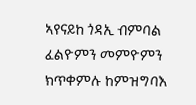ኣየናይከ ጎዳኢ ብምባል ፈልዮምን መምዮምን ክጥቀምሉ ከምዝግባእ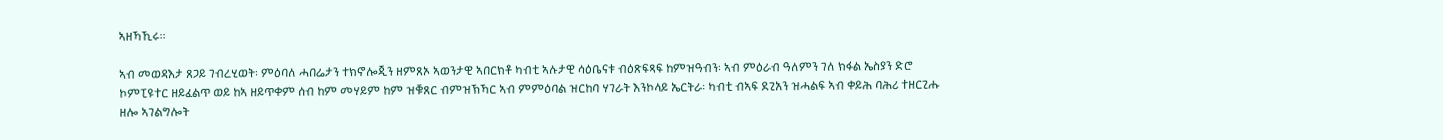ኣዘኻኺሩ።

ኣብ መወዳእታ ጸጋይ ገብረሂወት፡ ምዕባለ ሓበሬታን ተክኖሎጂን ዘምጸኦ ኣወንታዊ ኣበርክቶ ካብቲ ኣሉታዊ ሳዕቤናቱ ብዕጽፍጻፍ ከምዝዓብን፡ ኣብ ምዕራብ ዓለምን ገለ ክፋል ኤስያን ድሮ ኮምፒዩተር ዘይፈልጥ ወይ ከኣ ዘይጥቀም ሰብ ከም መሃይም ከም ዝቑጸር ብምዝኽኻር ኣብ ምምዕባል ዝርከባ ሃገራት እንኮላይ ኤርትራ፡ ካብቲ ብኣፍ ደጊአን ዝሓልፍ ኣብ ቀይሕ ባሕሪ ተዘርጊሑ ዘሎ ኣገልግሎት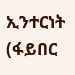ኢንተርነት (ፋይበር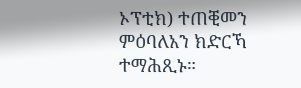ኦፕቲክ) ተጠቒመን ምዕባለአን ክድርኻ ተማሕጺኑ።